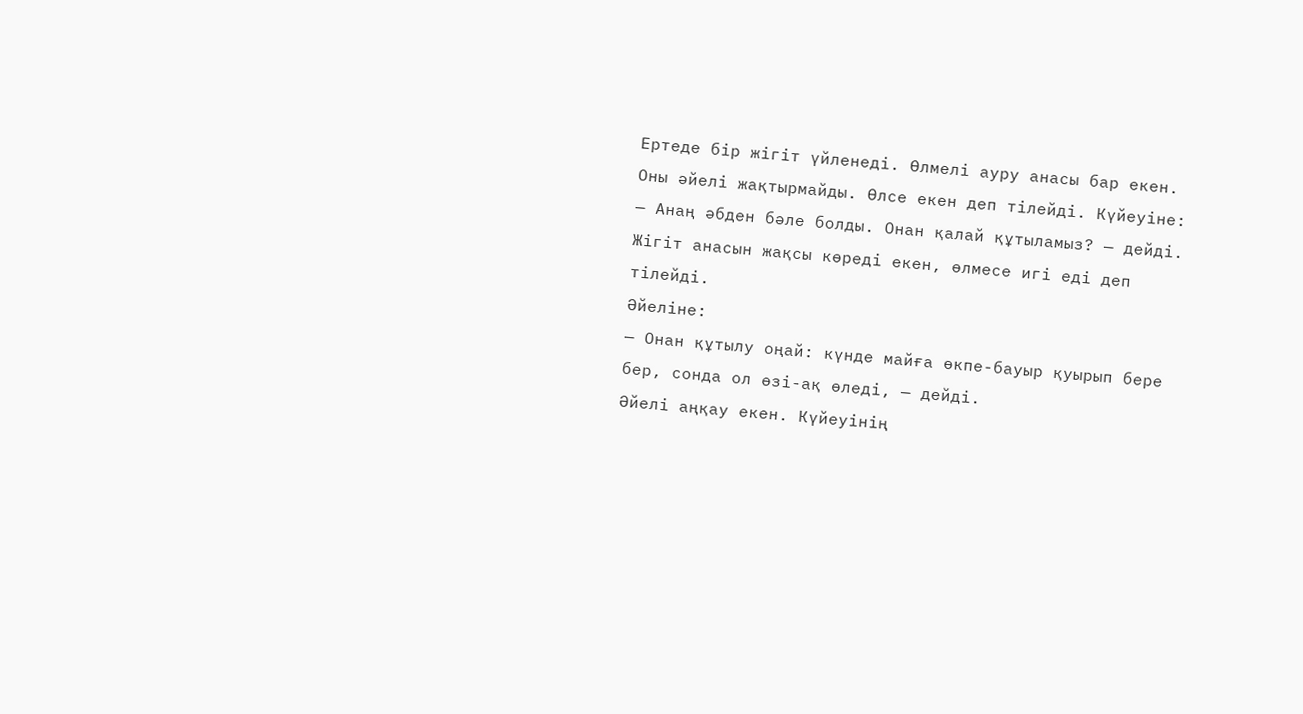Ертеде бір жігіт үйленеді. Өлмелі ауру анасы бар екен. Оны әйелі жақтырмайды. Өлсе екен деп тілейді. Күйеуіне:
— Анаң әбден бәле болды. Онан қалай құтыламыз? — дейді.
Жігіт анасын жақсы көреді екен, өлмесе игі еді деп тілейді.
Әйеліне:
— Онан құтылу оңай: күнде майға өкпе-бауыр қуырып бере бер, сонда ол өзі-ақ өледі, — дейді.
Әйелі аңқау екен. Күйеуінің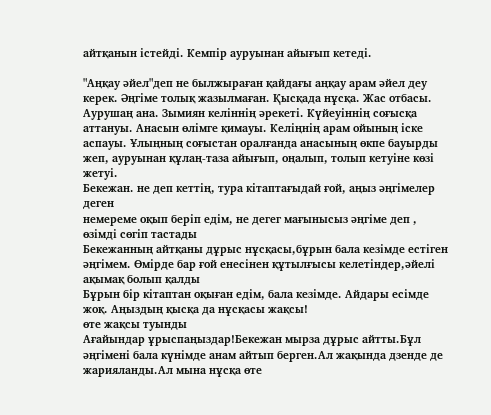айтқанын істейді. Кемпір ауруынан айығып кетеді.

"Аңқау әйел"деп не былжыраған қайдағы аңқау арам әйел деу керек. Әңгіме толық жазылмаған. Қысқада нұсқа. Жас отбасы. Аурушаң ана. Зымиян келіннің әрекеті. Күйеуіннің соғысқа аттануы. Анасын өлімге қимауы. Келіңнің арам ойының іске аспауы. Ұлыңның соғыстан оралғанда анасының өкпе бауырды жеп, ауруынан құлаң-таза айығып, оңалып, толып кетуіне көзі жетуі.
Бекежан. не деп кеттің, тура кітаптағыдай ғой, аңыз әңгімелер деген
немереме оқып беріп едім, не дегег мағынысыз әңгіме деп , өзімді сөгіп тастады
Бекежанның айтқаны дұрыс нұсқасы,бұрын бала кезімде естіген әңгімем. Өмірде бар ғой енесінен құтылғысы келетіндер,әйелі ақымақ болып қалды
Бұрын бір кітаптан оқыған едім, бала кезімде. Айдары есімде жоқ. Аңыздың қысқа да нұсқасы жақсы!
өте жақсы туынды
Ағайындар ұрыспаңыздар!Бекежан мырза дұрыс айтты.Бұл әңгімені бала күнімде анам айтып берген.Ал жақында дзенде де жарияланды.Ал мына нұсқа өте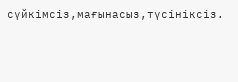сүйкімсіз,мағынасыз,түсініксіз.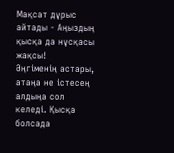Мақсат дұрыс айтады - Аңыздың қысқа да нұсқасы жақсы!
Әңгіменің астары, атаңа не істесең алдыңа сол келеді. Қысқа болсада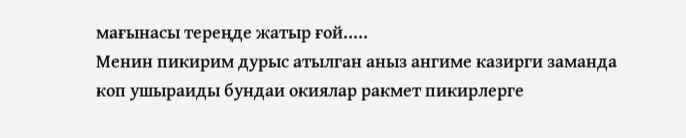мағынасы тереңде жатыр ғой.....
Менин пикирим дурыс атылган аныз ангиме казирги заманда коп ушыраиды бундаи окиялар ракмет пикирлерге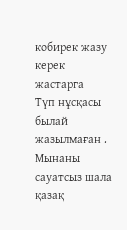кобирек жазу керек жастарга
Түп нұсқасы былай жазылмаған . Мынаны сауатсыз шала қазақ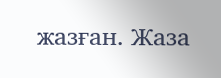жазған. Жаза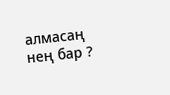алмасаң нең бар ?